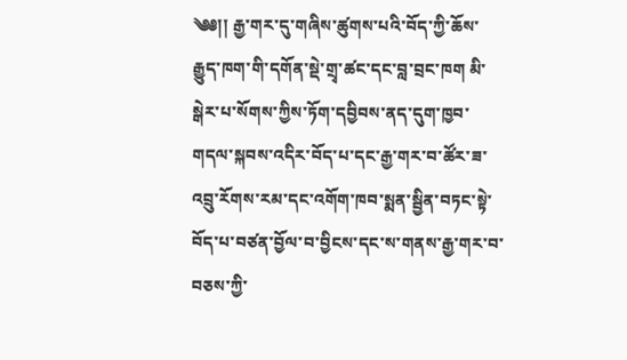༄༅།། རྒྱ་གར་དུ་གཞིས་ཚུགས་པའི་བོད་ཀྱི་ཆོས་རྒྱུད་ཁག་གི་དགོན་སྡེ་གྲྭ་ཚང་དང་བླ་བྲང་ཁག མི་སྒེར་པ་སོགས་ཀྱིས་ཏོག་དབྱིབས་ནད་དུག་ཁྱབ་གདལ་སྐབས་འདིར་བོད་པ་དང་རྒྱ་གར་བ་ཚོར་ཟ་འབྲུ་རོགས་རམ་དང་འགོག་ཁབ་སྨན་སྦྱིན་བཏང་སྟེ་བོད་པ་བཙན་བྱོལ་བ་བྱིངས་དང་ས་གནས་རྒྱ་གར་བ་བཅས་ཀྱི་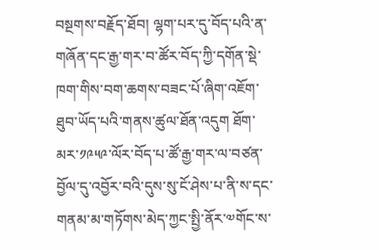བསྔགས་བརྗོད་ཐོབ། ལྷག་པར་དུ་བོད་པའི་ན་གཞོན་དང་རྒྱ་གར་བ་ཚོར་བོད་ཀྱི་དགོན་སྡེ་ཁག་གིས་བག་ཆགས་བཟང་པོ་ཞིག་འཇོག་ཐུབ་ཡོད་པའི་གནས་ཚུལ་ཐོན་འདུག ཐོག་མར་༡༩༥༩་ལོར་བོད་པ་ཚོ་རྒྱ་གར་ལ་བཙན་བྱོལ་དུ་འབྱོར་བའི་དུས་སུ་ངོ་ཤེས་པ་ནི་ས་དང་གནམ་མ་གཏོགས་མེད་ཀྱང་སྤྱི་ནོར་༧གོང་ས་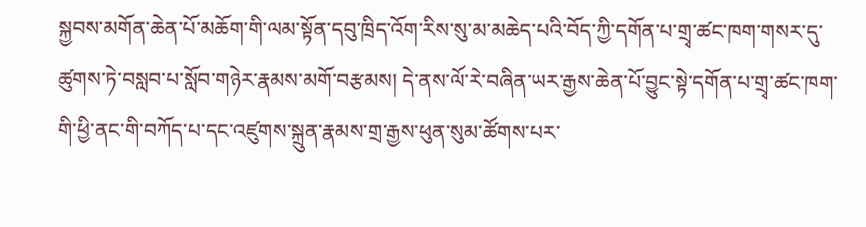སྐྱབས་མགོན་ཆེན་པོ་མཆོག་གི་ལམ་སྟོན་དབུ་ཁྲིད་འོག་རིས་སུ་མ་མཆེད་པའི་བོད་ཀྱི་དགོན་པ་གྲྭ་ཚང་ཁག་གསར་དུ་ཚུགས་ཏེ་བསླབ་པ་སློབ་གཉེར་རྣམས་མགོ་བརྩམས། དེ་ནས་ལོ་རེ་བཞིན་ཡར་རྒྱས་ཆེན་པོ་བྱུང་སྟེ་དགོན་པ་གྲྭ་ཚང་ཁག་གི་ཕྱི་ནང་གི་བཀོད་པ་དང་འཛུགས་སྐྲུན་རྣམས་གྲ་རྒྱས་ཕུན་སུམ་ཚོགས་པར་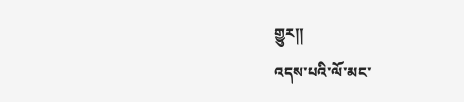གྱུར།།
འདས་པའི་ལོ་མང་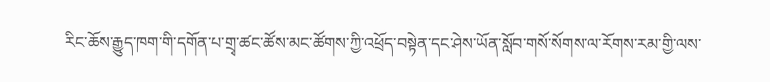རིང་ཆོས་རྒྱུད་ཁག་གི་དགོན་པ་གྲྭ་ཚང་ཚོས་མང་ཚོགས་ཀྱི་འཕྲོད་བསྟེན་དང་ཤེས་ཡོན་སློབ་གསོ་སོགས་ལ་རོགས་རམ་གྱི་ལས་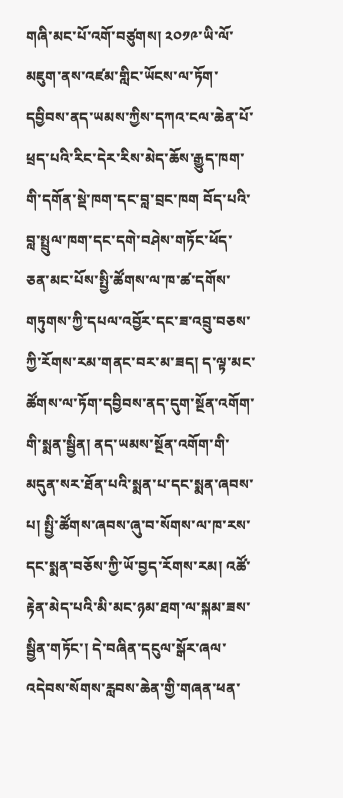གཞི་མང་པོ་འགོ་བཙུགས། ༢༠༡༩་ཡི་ལོ་མཇུག་ནས་འཛམ་གླིང་ཡོངས་ལ་ཏོག་དབྱིབས་ནད་ཡམས་ཀྱིས་དཀའ་ངལ་ཆེན་པོ་ཕྲད་པའི་རིང་དེར་རིས་མེད་ཆོས་རྒྱུད་ཁག་གི་དགོན་སྡེ་ཁག་དང་བླ་བྲང་ཁག བོད་པའི་བླ་སྤྲུལ་ཁག་དང་དགེ་བཤེས་གཏོང་ཕོད་ཅན་མང་པོས་སྤྱི་ཚོགས་ལ་ཁ་ཚ་དགོས་གཏུགས་ཀྱི་དཔལ་འབྱོར་དང་ཟ་འབྲུ་བཅས་ཀྱི་རོགས་རམ་གནང་བར་མ་ཟད། ད་ལྟ་མང་ཚོགས་ལ་ཏོག་དབྱིབས་ནད་དུག་སྔོན་འགོག་གི་སྨན་སྦྱིན། ནད་ཡམས་སྔོན་འགོག་གི་མདུན་སར་ཐོན་པའི་སྨན་པ་དང་སྨན་ཞབས་པ། སྤྱི་ཚོགས་ཞབས་ཞུ་བ་སོགས་ལ་ཁ་རས་དང་སྨན་བཅོས་ཀྱི་ཡོ་བྱད་རོགས་རམ། འཚོ་རྟེན་མེད་པའི་མི་མང་ཉམ་ཐག་ལ་སྐམ་ཟས་སྦྱིན་གཏོང་། དེ་བཞིན་དངུལ་སྒོར་ཞལ་འདེབས་སོགས་རླབས་ཆེན་གྱི་གཞན་ཕན་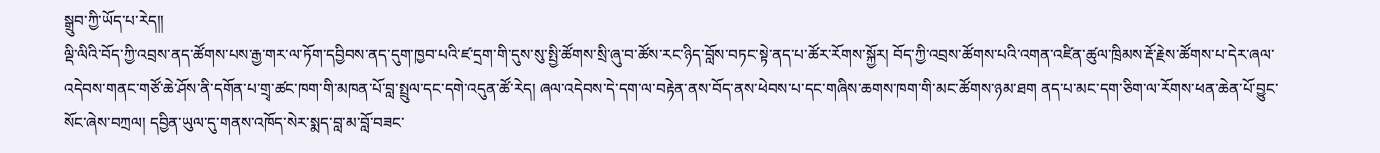སྒྲུབ་ཀྱི་ཡོད་པ་རེད།།
ལྡི་ལིའི་བོད་ཀྱི་འབྲས་ནད་ཚོགས་པས་རྒྱ་གར་ལ་ཏོག་དབྱིབས་ནད་དུག་ཁྱབ་པའི་ཛ་དྲག་གི་དུས་སུ་སྤྱི་ཚོགས་སྲི་ཞུ་བ་ཚོས་རང་ཉིད་བློས་བཏང་སྟེ་ནད་པ་ཚོར་རོགས་སྐྱོར། བོད་ཀྱི་འབྲས་ཚོགས་པའི་འགན་འཛིན་ཚུལ་ཁྲིམས་རྡོ་རྗེས་ཚོགས་པ་དེར་ཞལ་འདེབས་གནང་གཙོ་ཆེ་ཤོས་ནི་དགོན་པ་གྲྭ་ཚང་ཁག་གི་མཁན་པོ་བླ་སྤྲུལ་དང་དགེ་འདུན་ཚོ་རེད། ཞལ་འདེབས་དེ་དག་ལ་བརྟེན་ནས་བོད་ནས་ཕེབས་པ་དང་གཞིས་ཆགས་ཁག་གི་མང་ཚོགས་ཉམ་ཐག ནད་པ་མང་དག་ཅིག་ལ་རོགས་ཕན་ཆེན་པོ་བྱུང་སོང་ཞེས་བཀྲལ། དབྱིན་ཡུལ་དུ་གནས་འཁོད་སེར་སྨད་བླ་མ་བློ་བཟང་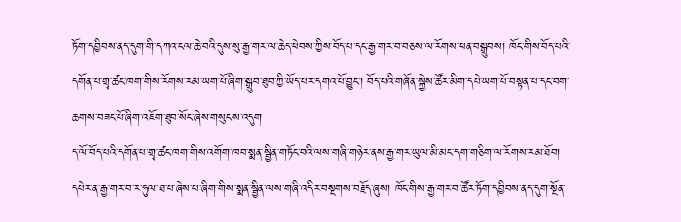ཏོག་དབྱིབས་ནད་དུག་གི་དཀའ་ངལ་ཆེ་བའི་དུས་སུ་རྒྱ་གར་ལ་ཆེད་ཕེབས་ཀྱིས་བོད་པ་དང་རྒྱ་གར་བ་བཅས་ལ་རོགས་ཕན་བསྒྲུབས། ཁོང་གིས་བོད་པའི་དགོན་པ་གྲྭ་ཚང་ཁག་གིས་རོགས་རམ་ཡག་པོ་ཞིག་སྒྲུབ་ཐུབ་ཀྱི་ཡོད་པར་དགའ་པོ་བྱུང་། བོད་པའི་གཞོན་སྐྱེས་ཚོར་མིག་དཔེ་ཡག་པོ་བསྟན་པ་དང་བག་ཆགས་བཟང་པོ་ཞིག་འཇོག་ཐུབ་སོང་ཞེས་གསུངས་འདུག
ད་ལོ་བོད་པའི་དགོན་པ་གྲྭ་ཚང་ཁག་གིས་འགོག་ཁབ་སྨན་སྦྱིན་གཏོང་བའི་ལས་གཞི་གཉེར་ནས་རྒྱ་གར་ཡུལ་མི་མང་དག་གཅིག་ལ་རོགས་རམ་ཐོབ། དཔེར་ན་རྒྱ་གར་བ་ར་ཧུལ་ཐ་པ་ཞེས་པ་ཞིག་གིས་སྨན་སྦྱིན་ལས་གཞི་འདིར་བསྔགས་བརྗོད་ཞུས། ཁོང་གིས་རྒྱ་གར་བ་ཚོར་ཏོག་དབྱིབས་ནད་དུག་སྔོན་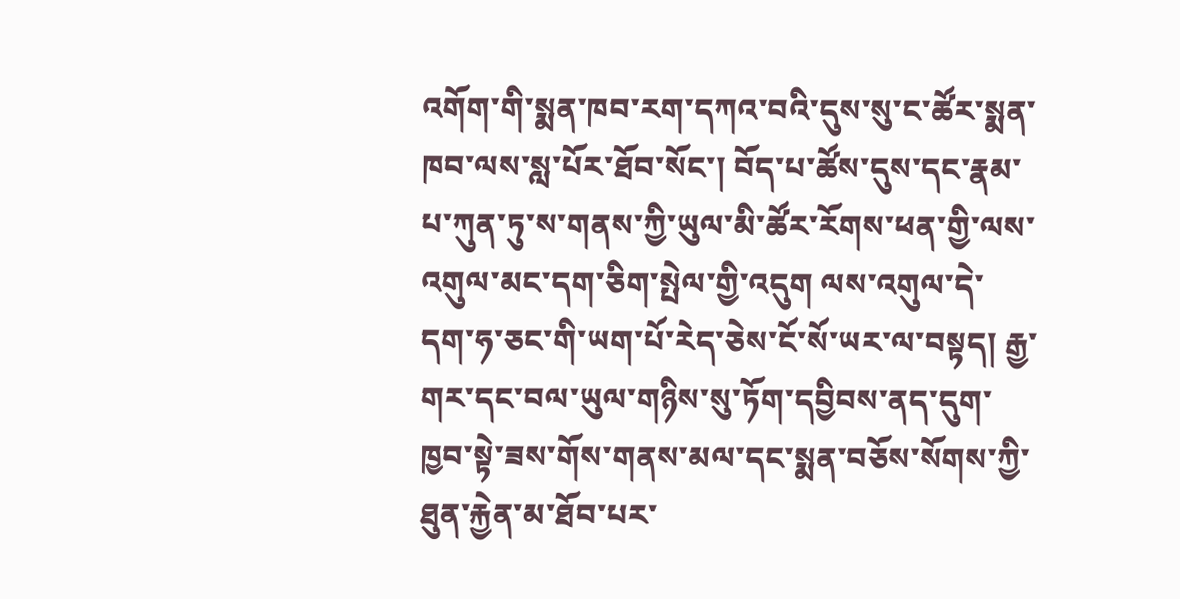འགོག་གི་སྨན་ཁབ་རག་དཀའ་བའི་དུས་སུ་ང་ཚོར་སྨན་ཁབ་ལས་སླ་པོར་ཐོབ་སོང་། བོད་པ་ཚོས་དུས་དང་རྣམ་པ་ཀུན་ཏུ་ས་གནས་ཀྱི་ཡུལ་མི་ཚོར་རོགས་ཕན་གྱི་ལས་འགུལ་མང་དག་ཅིག་སྤེལ་གྱི་འདུག ལས་འགུལ་དེ་དག་ཧ་ཅང་གི་ཡག་པོ་རེད་ཅེས་ངོ་སོ་ཡར་ལ་བསྟད། རྒྱ་གར་དང་བལ་ཡུལ་གཉིས་སུ་ཏོག་དབྱིབས་ནད་དུག་ཁྱབ་སྟེ་ཟས་གོས་གནས་མལ་དང་སྨན་བཅོས་སོགས་ཀྱི་ཐུན་རྐྱེན་མ་ཐོབ་པར་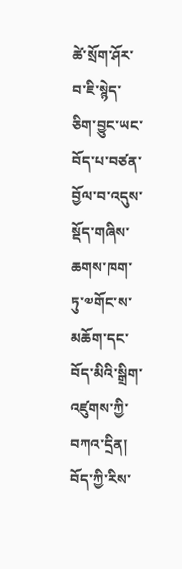ཚེ་སྲོག་ཤོར་བ་ཇི་སྙེད་ཅིག་བྱུང་ཡང་བོད་པ་བཙན་བྱོལ་བ་འདུས་སྡོད་གཞིས་ཆགས་ཁག་ཏུ་༧གོང་ས་མཆོག་དང་བོད་མིའི་སྒྲིག་འཛུགས་ཀྱི་བཀའ་དྲིན། བོད་ཀྱི་རིས་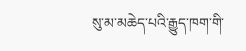སུ་མ་མཆེད་པའི་རྒྱུད་ཁག་གི་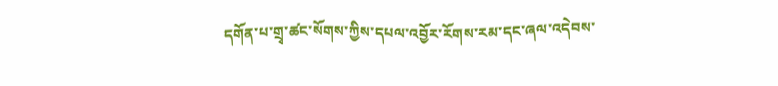དགོན་པ་གྲྭ་ཚང་སོགས་ཀྱིས་དཔལ་འབྱོར་རོགས་རམ་དང་ཞལ་འདེབས་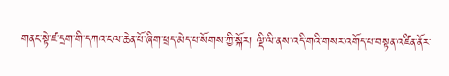གནང་སྟེ་ཛ་དྲག་གི་དཀའ་ངལ་ཆེན་པོ་ཞིག་ཕྲད་མེད་པ་སོགས་ཀྱི་སྐོར། ལྡི་ལི་ནས་འདི་གའི་གསར་འགོད་པ་བསྟན་འཛིན་ནོར་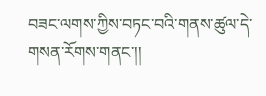བཟང་ལགས་ཀྱིས་བཏང་བའི་གནས་ཚུལ་དེ་གསན་རོགས་གནང་།།